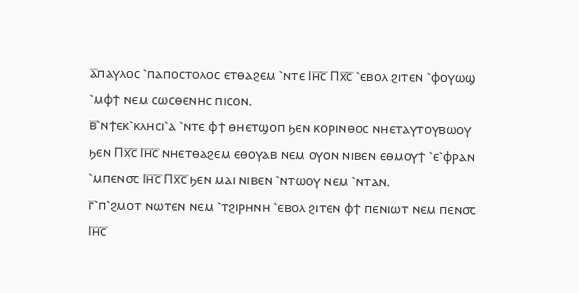ⲁ̅ⲡⲁⲩⲗⲟⲥ ⳿ⲡⲁⲡⲟⲥⲧⲟⲗⲟⲥ ⲉⲧⲑⲁϩⲉⲙ ⳿ⲛⲧⲉ Ⲓⲏ̅ⲥ̅ Ⲡⲭ̅ⲥ̅ ⳿ⲉⲃⲟⲗ ϩⲓⲧⲉⲛ ⳿ⲫⲟⲩⲱϣ ⳿ⲙⲫϯ ⲛⲉⲙ ⲥⲱⲥⲑⲉⲛⲏⲥ ⲡⲓⲥⲟⲛ.
ⲃ̅⳿ⲛϯⲉⲕ⳿ⲕⲗⲏⲥⲓ⳿ⲁ ⳿ⲛⲧⲉ ⲫϯ ⲑⲏⲉⲧϣⲟⲡ ϧⲉⲛ ⲕⲟⲣⲓⲛⲑⲟⲥ ⲛⲏⲉⲧⲁⲩⲧⲟⲩⲃⲱⲟⲩ ϧⲉⲛ Ⲡⲭ̅ⲥ̅ Ⲓⲏ̅ⲥ̅ ⲛⲏⲉⲧⲑⲁϩⲉⲙ ⲉⲑⲟⲩⲁⲃ ⲛⲉⲙ ⲟⲩⲟⲛ ⲛⲓⲃⲉⲛ ⲉⲑⲙⲟⲩϯ ⳿ⲉ⳿ⲫⲣⲁⲛ ⳿ⲙⲡⲉⲛ⳪ Ⲓⲏ̅ⲥ̅ Ⲡⲭ̅ⲥ̅ ϧⲉⲛ ⲙⲁⲓ ⲛⲓⲃⲉⲛ ⳿ⲛⲧⲱⲟⲩ ⲛⲉⲙ ⳿ⲛⲧⲁⲛ.
ⲅ̅⳿ⲡ⳿ϩⲙⲟⲧ ⲛⲱⲧⲉⲛ ⲛⲉⲙ ⳿ⲧϩⲓⲣⲏⲛⲏ ⳿ⲉⲃⲟⲗ ϩⲓⲧⲉⲛ ⲫϯ ⲡⲉⲛⲓⲱⲧ ⲛⲉⲙ ⲡⲉⲛ⳪ Ⲓⲏ̅ⲥ̅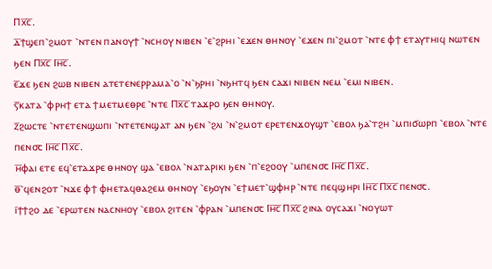Ⲡⲭ̅ⲥ̅.
ⲇ̅ϯϣⲉⲡ⳿ϩⲙⲟⲧ ⳿ⲛⲧⲉⲛ ⲡⲁⲛⲟⲩϯ ⳿ⲛⲥⲏⲟⲩ ⲛⲓⲃⲉⲛ ⳿ⲉ⳿ϩⲣⲏⲓ ⳿ⲉϫⲉⲛ ⲑⲏⲛⲟⲩ ⳿ⲉϫⲉⲛ ⲡⲓ⳿ϩⲙⲟⲧ ⳿ⲛⲧⲉ ⲫϯ ⲉⲧⲁⲩⲧⲏⲓϥ ⲛⲱⲧⲉⲛ ϧⲉⲛ Ⲡⲭ̅ⲥ̅ Ⲓⲏ̅ⲥ̅.
ⲉ̅ϫⲉ ϧⲉⲛ ϩⲱⲃ ⲛⲓⲃⲉⲛ ⲁⲧⲉⲧⲉⲛⲉⲣⲣⲁⲙⲁ⳿ⲟ ⳿ⲛ⳿ϧⲣⲏⲓ ⳿ⲛϧⲏⲧϥ ϧⲉⲛ ⲥⲁϫⲓ ⲛⲓⲃⲉⲛ ⲛⲉⲙ ⳿ⲉⲙⲓ ⲛⲓⲃⲉⲛ.
ⲋ̅ⲕⲁⲧⲁ ⳿ⲫⲣⲏϯ ⲉⲧⲁ ϯⲙⲉⲧⲙⲉⲑⲣⲉ ⳿ⲛⲧⲉ Ⲡⲭ̅ⲥ̅ ⲧⲁϫⲣⲟ ϧⲉⲛ ⲑⲏⲛⲟⲩ.
ⲍ̅ϩⲱⲥⲧⲉ ⳿ⲛⲧⲉⲧⲉⲛϣⲱⲡⲓ ⳿ⲛⲧⲉⲧⲉⲛϣⲁⲧ ⲁⲛ ϧⲉⲛ ⳿ϩⲗⲓ ⳿ⲛ⳿ϩⲙⲟⲧ ⲉⲣⲉⲧⲉⲛϫⲟⲩϣⲧ ⳿ⲉⲃⲟⲗ ϧⲁ⳿ⲧϩⲏ ⳿ⲙⲡⲓϭⲱⲣⲡ ⳿ⲉⲃⲟⲗ ⳿ⲛⲧⲉ ⲡⲉⲛ⳪ Ⲓⲏ̅ⲥ̅ Ⲡⲭ̅ⲥ̅.
ⲏ̅ⲫⲁⲓ ⲉⲧⲉ ⲉϥ⳿ⲉⲧⲁϫⲣⲉ ⲑⲏⲛⲟⲩ ϣⲁ ⳿ⲉⲃⲟⲗ ⳿ⲛⲁⲧⲁⲣⲓⲕⲓ ϧⲉⲛ ⳿ⲡ⳿ⲉϩⲟⲟⲩ ⳿ⲙⲡⲉⲛ⳪ Ⲓⲏ̅ⲥ̅ Ⲡⲭ̅ⲥ̅.
ⲑ̅⳿ϥⲉⲛϩⲟⲧ ⳿ⲛϫⲉ ⲫϯ ⲫⲏⲉⲧⲁϥⲑⲁϩⲉⲙ ⲑⲏⲛⲟⲩ ⳿ⲉϧⲟⲩⲛ ⳿ⲉϯⲙⲉⲧ⳿ϣⲫⲏⲣ ⳿ⲛⲧⲉ ⲡⲉϥϣⲏⲣⲓ Ⲓⲏ̅ⲥ̅ Ⲡⲭ̅ⲥ̅ ⲡⲉⲛ⳪.
ⲓ̅ϯϯϩⲟ ⲇⲉ ⳿ⲉⲣⲱⲧⲉⲛ ⲛⲁⲥⲛⲏⲟⲩ ⳿ⲉⲃⲟⲗ ϩⲓⲧⲉⲛ ⳿ⲫⲣⲁⲛ ⳿ⲙⲡⲉⲛ⳪ Ⲓⲏ̅ⲥ̅ Ⲡⲭ̅ⲥ̅ ϩⲓⲛⲁ ⲟⲩⲥⲁϫⲓ ⳿ⲛⲟⲩⲱⲧ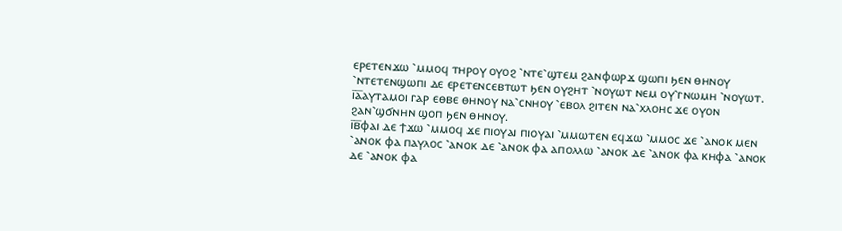ⲉⲣⲉⲧⲉⲛϫⲱ ⳿ⲙⲙⲟϥ ⲧⲏⲣⲟⲩ ⲟⲩⲟϩ ⳿ⲛⲧⲉ⳿ϣⲧⲉⲙ ϩⲁⲛⲫⲱⲣϫ ϣⲱⲡⲓ ϧⲉⲛ ⲑⲏⲛⲟⲩ ⳿ⲛⲧⲉⲧⲉⲛϣⲱⲡⲓ ⲇⲉ ⲉⲣⲉⲧⲉⲛⲥⲉⲃⲧⲱⲧ ϧⲉⲛ ⲟⲩϩⲏⲧ ⳿ⲛⲟⲩⲱⲧ ⲛⲉⲙ ⲟⲩ⳿ⲅⲛⲱⲙⲏ ⳿ⲛⲟⲩⲱⲧ.
ⲓ̅ⲁ̅ⲁⲩⲧⲁⲙⲟⲓ ⲅⲁⲣ ⲉⲑⲃⲉ ⲑⲏⲛⲟⲩ ⲛⲁ⳿ⲥⲛⲏⲟⲩ ⳿ⲉⲃⲟⲗ ϩⲓⲧⲉⲛ ⲛⲁ⳿ⲭⲗⲟⲏⲥ ϫⲉ ⲟⲩⲟⲛ ϩⲁⲛ⳿ϣϭⲛⲏⲛ ϣⲟⲡ ϧⲉⲛ ⲑⲏⲛⲟⲩ.
ⲓ̅ⲃ̅ⲫⲁⲓ ⲇⲉ ϯϫⲱ ⳿ⲙⲙⲟϥ ϫⲉ ⲡⲓⲟⲩⲁⲓ ⲡⲓⲟⲩⲁⲓ ⳿ⲙⲙⲱⲧⲉⲛ ⲉϥϫⲱ ⳿ⲙⲙⲟⲥ ϫⲉ ⳿ⲁⲛⲟⲕ ⲙⲉⲛ ⳿ⲁⲛⲟⲕ ⲫⲁ ⲡⲁⲩⲗⲟⲥ ⳿ⲁⲛⲟⲕ ⲇⲉ ⳿ⲁⲛⲟⲕ ⲫⲁ ⲁⲡⲟⲗⲗⲱ ⳿ⲁⲛⲟⲕ ⲇⲉ ⳿ⲁⲛⲟⲕ ⲫⲁ ⲕⲏⲫⲁ ⳿ⲁⲛⲟⲕ ⲇⲉ ⳿ⲁⲛⲟⲕ ⲫⲁ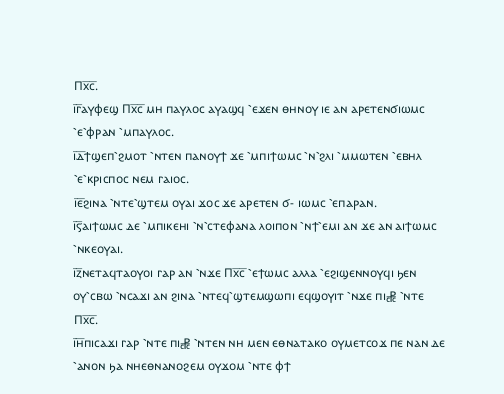Ⲡⲭ̅ⲥ̅.
ⲓ̅ⲅ̅ⲁⲩⲫⲉϣ Ⲡⲭ̅ⲥ̅ ⲙⲏ ⲡⲁⲩⲗⲟⲥ ⲁⲩⲁϣϥ ⳿ⲉϫⲉⲛ ⲑⲏⲛⲟⲩ ⲓⲉ ⲁⲛ ⲁⲣⲉⲧⲉⲛϭⲓⲱⲙⲥ ⳿ⲉ⳿ⲫⲣⲁⲛ ⳿ⲙⲡⲁⲩⲗⲟⲥ.
ⲓ̅ⲇ̅ϯϣⲉⲡ⳿ϩⲙⲟⲧ ⳿ⲛⲧⲉⲛ ⲡⲁⲛⲟⲩϯ ϫⲉ ⳿ⲙⲡⲓϯⲱⲙⲥ ⳿ⲛ⳿ϩⲗⲓ ⳿ⲙⲙⲱⲧⲉⲛ ⳿ⲉⲃⲏⲗ ⳿ⲉ⳿ⲕⲣⲓⲥⲡⲟⲥ ⲛⲉⲙ ⲅⲁⲓⲟⲥ.
ⲓ̅ⲉ̅ϩⲓⲛⲁ ⳿ⲛⲧⲉ⳿ϣⲧⲉⲙ ⲟⲩⲁⲓ ϫⲟⲥ ϫⲉ ⲁⲣⲉⲧⲉⲛ ϭ- ⲓⲱⲙⲥ ⳿ⲉⲡⲁⲣⲁⲛ.
ⲓ̅ⲋ̅ⲁⲓϯⲱⲙⲥ ⲇⲉ ⳿ⲙⲡⲓⲕⲉⲏⲓ ⳿ⲛ⳿ⲥⲧⲉⲫⲁⲛⲁ ⲗⲟⲓⲡⲟⲛ ⳿ⲛϯ⳿ⲉⲙⲓ ⲁⲛ ϫⲉ ⲁⲛ ⲁⲓϯⲱⲙⲥ ⳿ⲛⲕⲉⲟⲩⲁⲓ.
ⲓ̅ⲍ̅ⲛⲉⲧⲁϥⲧⲁⲟⲩⲟⲓ ⲅⲁⲣ ⲁⲛ ⳿ⲛϫⲉ Ⲡⲭ̅ⲥ̅ ⳿ⲉϯⲱⲙⲥ ⲁⲗⲗⲁ ⳿ⲉϩⲓϣⲉⲛⲛⲟⲩϥⲓ ϧⲉⲛ ⲟⲩ⳿ⲥⲃⲱ ⳿ⲛⲥⲁϫⲓ ⲁⲛ ϩⲓⲛⲁ ⳿ⲛⲧⲉϥ⳿ϣⲧⲉⲙϣⲱⲡⲓ ⲉϥϣⲟⲩⲓⲧ ⳿ⲛϫⲉ ⲡⲓ⳧ ⳿ⲛⲧⲉ Ⲡⲭ̅ⲥ̅.
ⲓ̅ⲏ̅ⲡⲓⲥⲁϫⲓ ⲅⲁⲣ ⳿ⲛⲧⲉ ⲡⲓ⳧ ⳿ⲛⲧⲉⲛ ⲛⲏ ⲙⲉⲛ ⲉⲑⲛⲁⲧⲁⲕⲟ ⲟⲩⲙⲉⲧⲥⲟϫ ⲡⲉ ⲛⲁⲛ ⲇⲉ ⳿ⲁⲛⲟⲛ ϧⲁ ⲛⲏⲉⲑⲛⲁⲛⲟϩⲉⲙ ⲟⲩϫⲟⲙ ⳿ⲛⲧⲉ ⲫϯ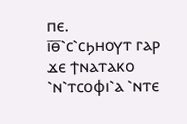ⲡⲉ.
ⲓ̅ⲑ̅⳿ⲥ⳿ⲥϧⲏⲟⲩⲧ ⲅⲁⲣ ϫⲉ ϯⲛⲁⲧⲁⲕⲟ ⳿ⲛ⳿ⲧⲥⲟⲫⲓ⳿ⲁ ⳿ⲛⲧⲉ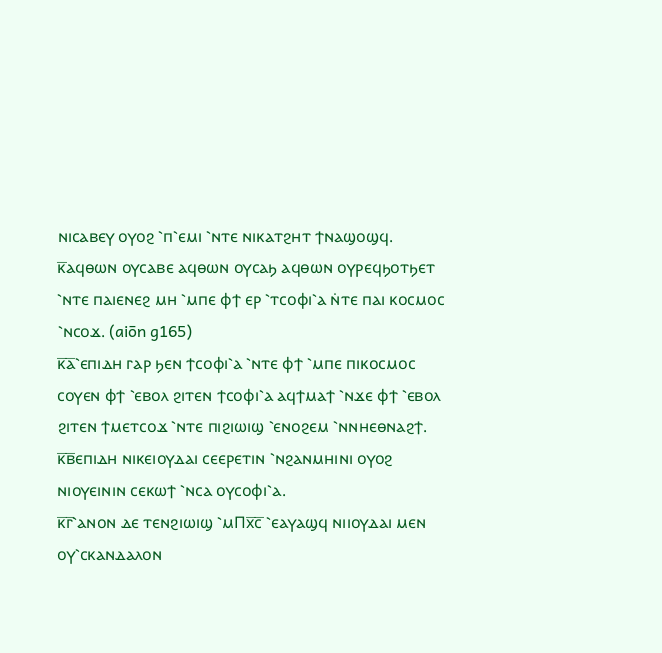ⲛⲓⲥⲁⲃⲉⲩ ⲟⲩⲟϩ ⳿ⲡ⳿ⲉⲙⲓ ⳿ⲛⲧⲉ ⲛⲓⲕⲁⲧϩⲏⲧ ϯⲛⲁϣⲟϣϥ.
ⲕ̅ⲁϥⲑⲱⲛ ⲟⲩⲥⲁⲃⲉ ⲁϥⲑⲱⲛ ⲟⲩⲥⲁϧ ⲁϥⲑⲱⲛ ⲟⲩⲣⲉϥϧⲟⲧϧⲉⲧ ⳿ⲛⲧⲉ ⲡⲁⲓⲉⲛⲉϩ ⲙⲏ ⳿ⲙⲡⲉ ⲫϯ ⲉⲣ ⳿ⲧⲥⲟⲫⲓ⳿ⲁ ⲛ̇ⲧⲉ ⲡⲁⲓ ⲕⲟⲥⲙⲟⲥ ⳿ⲛⲥⲟϫ. (aiōn g165)
ⲕ̅ⲁ̅⳿ⲉⲡⲓⲇⲏ ⲅⲁⲣ ϧⲉⲛ ϯⲥⲟⲫⲓ⳿ⲁ ⳿ⲛⲧⲉ ⲫϯ ⳿ⲙⲡⲉ ⲡⲓⲕⲟⲥⲙⲟⲥ ⲥⲟⲩⲉⲛ ⲫϯ ⳿ⲉⲃⲟⲗ ϩⲓⲧⲉⲛ ϯⲥⲟⲫⲓ⳿ⲁ ⲁϥϯⲙⲁϯ ⳿ⲛϫⲉ ⲫϯ ⳿ⲉⲃⲟⲗ ϩⲓⲧⲉⲛ ϯⲙⲉⲧⲥⲟϫ ⳿ⲛⲧⲉ ⲡⲓϩⲓⲱⲓϣ ⳿ⲉⲛⲟϩⲉⲙ ⳿ⲛⲛⲏⲉⲑⲛⲁϩϯ.
ⲕ̅ⲃ̅ⲉⲡⲓⲇⲏ ⲛⲓⲕⲉⲓⲟⲩⲇⲁⲓ ⲥⲉⲉⲣⲉⲧⲓⲛ ⳿ⲛϩⲁⲛⲙⲏⲓⲛⲓ ⲟⲩⲟϩ ⲛⲓⲟⲩⲉⲓⲛⲓⲛ ⲥⲉⲕⲱϯ ⳿ⲛⲥⲁ ⲟⲩⲥⲟⲫⲓ⳿ⲁ.
ⲕ̅ⲅ̅⳿ⲁⲛⲟⲛ ⲇⲉ ⲧⲉⲛϩⲓⲱⲓϣ ⳿ⲙⲠⲭ̅ⲥ̅ ⳿ⲉⲁⲩⲁϣϥ ⲛⲓⲓⲟⲩⲇⲁⲓ ⲙⲉⲛ ⲟⲩ⳿ⲥⲕⲁⲛⲇⲁⲗⲟⲛ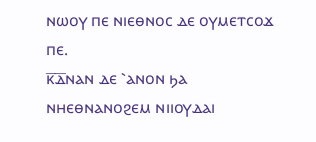ⲛⲱⲟⲩ ⲡⲉ ⲛⲓⲉⲑⲛⲟⲥ ⲇⲉ ⲟⲩⲙⲉⲧⲥⲟϫ ⲡⲉ.
ⲕ̅ⲇ̅ⲛⲁⲛ ⲇⲉ ⳿ⲁⲛⲟⲛ ϧⲁ ⲛⲏⲉⲑⲛⲁⲛⲟϩⲉⲙ ⲛⲓⲓⲟⲩⲇⲁⲓ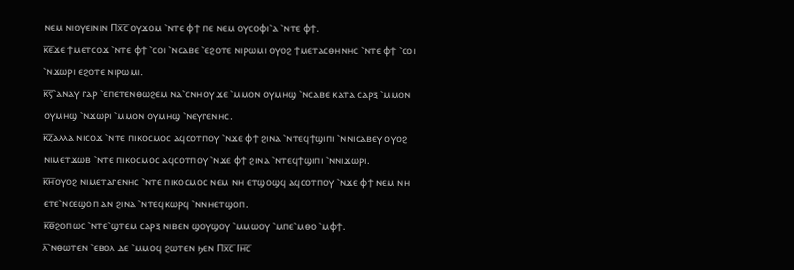ⲛⲉⲙ ⲛⲓⲟⲩⲉⲓⲛⲓⲛ Ⲡⲭ̅ⲥ̅ ⲟⲩϫⲟⲙ ⳿ⲛⲧⲉ ⲫϯ ⲡⲉ ⲛⲉⲙ ⲟⲩⲥⲟⲫⲓ⳿ⲁ ⳿ⲛⲧⲉ ⲫϯ.
ⲕ̅ⲉ̅ϫⲉ ϯⲙⲉⲧⲥⲟϫ ⳿ⲛⲧⲉ ⲫϯ ⳿ⲥⲟⲓ ⳿ⲛⲥⲁⲃⲉ ⳿ⲉϩⲟⲧⲉ ⲛⲓⲣⲱⲙⲓ ⲟⲩⲟϩ ϯⲙⲉⲧⲁⲥⲑⲏⲛⲏⲥ ⳿ⲛⲧⲉ ⲫϯ ⳿ⲥⲟⲓ ⳿ⲛϫⲱⲣⲓ ⲉϩⲟⲧⲉ ⲛⲓⲣⲱⲙⲓ.
ⲕ̅ⲋ̅⳿ⲁⲛⲁⲩ ⲅⲁⲣ ⳿ⲉⲡⲉⲧⲉⲛⲑⲱϩⲉⲙ ⲛⲁ⳿ⲥⲛⲏⲟⲩ ϫⲉ ⳿ⲙⲙⲟⲛ ⲟⲩⲙⲏϣ ⳿ⲛⲥⲁⲃⲉ ⲕⲁⲧⲁ ⲥⲁⲣⲝ ⳿ⲙⲙⲟⲛ ⲟⲩⲙⲏϣ ⳿ⲛϫⲱⲣⲓ ⳿ⲙⲙⲟⲛ ⲟⲩⲙⲏϣ ⳿ⲛⲉⲩⲅⲉⲛⲏⲥ.
ⲕ̅ⲍ̅ⲁⲗⲗⲁ ⲛⲓⲥⲟϫ ⳿ⲛⲧⲉ ⲡⲓⲕⲟⲥⲙⲟⲥ ⲁϥⲥⲟⲧⲡⲟⲩ ⳿ⲛϫⲉ ⲫϯ ϩⲓⲛⲁ ⳿ⲛⲧⲉϥϯϣⲓⲡⲓ ⳿ⲛⲛⲓⲥⲁⲃⲉⲩ ⲟⲩⲟϩ ⲛⲓⲙⲉⲧϫⲱⲃ ⳿ⲛⲧⲉ ⲡⲓⲕⲟⲥⲙⲟⲥ ⲁϥⲥⲟⲧⲡⲟⲩ ⳿ⲛϫⲉ ⲫϯ ϩⲓⲛⲁ ⳿ⲛⲧⲉϥϯϣⲓⲡⲓ ⳿ⲛⲛⲓϫⲱⲣⲓ.
ⲕ̅ⲏ̅ⲟⲩⲟϩ ⲛⲓⲙⲉⲧⲁⲅⲉⲛⲏⲥ ⳿ⲛⲧⲉ ⲡⲓⲕⲟⲥⲙⲟⲥ ⲛⲉⲙ ⲛⲏ ⲉⲧϣⲟϣϥ ⲁϥⲥⲟⲧⲡⲟⲩ ⳿ⲛϫⲉ ⲫϯ ⲛⲉⲙ ⲛⲏ ⲉⲧⲉ⳿ⲛⲥⲉϣⲟⲡ ⲁⲛ ϩⲓⲛⲁ ⳿ⲛⲧⲉϥⲕⲱⲣϥ ⳿ⲛⲛⲏⲉⲧϣⲟⲡ.
ⲕ̅ⲑ̅ϩⲟⲡⲱⲥ ⳿ⲛⲧⲉ⳿ϣⲧⲉⲙ ⲥⲁⲣⲝ ⲛⲓⲃⲉⲛ ϣⲟⲩϣⲟⲩ ⳿ⲙⲙⲱⲟⲩ ⳿ⲙⲡⲉ⳿ⲙⲑⲟ ⳿ⲙⲫϯ.
ⲗ̅⳿ⲛⲑⲱⲧⲉⲛ ⳿ⲉⲃⲟⲗ ⲇⲉ ⳿ⲙⲙⲟϥ ϩⲱⲧⲉⲛ ϧⲉⲛ Ⲡⲭ̅ⲥ̅ Ⲓⲏ̅ⲥ̅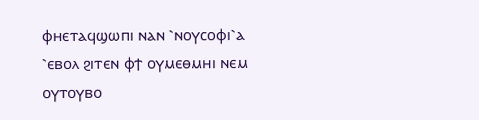ⲫⲏⲉⲧⲁϥϣⲱⲡⲓ ⲛⲁⲛ ⳿ⲛⲟⲩⲥⲟⲫⲓ⳿ⲁ ⳿ⲉⲃⲟⲗ ϩⲓⲧⲉⲛ ⲫϯ ⲟⲩⲙⲉⲑⲙⲏⲓ ⲛⲉⲙ ⲟⲩⲧⲟⲩⲃⲟ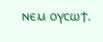ⲛⲉⲙ ⲟⲩⲥⲱϯ.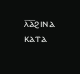ⲗ̅ⲁ̅ϩⲓⲛⲁ ⲕⲁⲧⲁ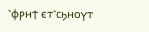⳿ⲫⲣⲏϯ ⲉⲧ⳿ⲥϧⲏⲟⲩⲧ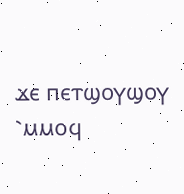ϫⲉ ⲡⲉⲧϣⲟⲩϣⲟⲩ ⳿ⲙⲙⲟϥ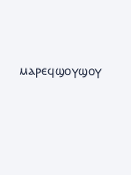ⲙⲁⲣⲉϥϣⲟⲩϣⲟⲩ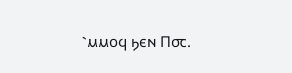⳿ⲙⲙⲟϥ ϧⲉⲛ Ⲡ⳪.